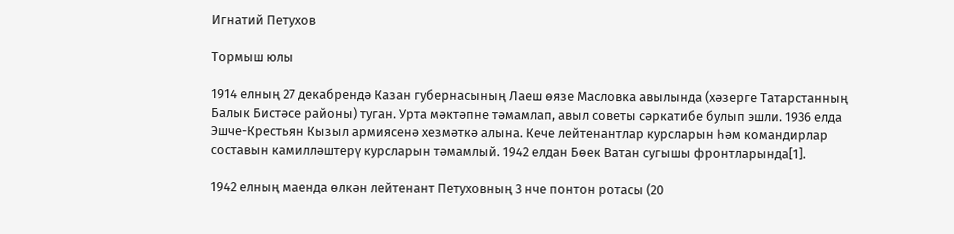Игнатий Петухов

Тормыш юлы

1914 елның 27 декабрендә Казан губернасының Лаеш өязе Масловка авылында (хәзерге Татарстанның Балык Бистәсе районы) туган. Урта мәктәпне тәмамлап, авыл советы сәркатибе булып эшли. 1936 елда Эшче-Крестьян Кызыл армиясенә хезмәткә алына. Кече лейтенантлар курсларын һәм командирлар составын камилләштерү курсларын тәмамлый. 1942 елдан Бөек Ватан сугышы фронтларында[1].

1942 елның маенда өлкән лейтенант Петуховның 3 нче понтон ротасы (20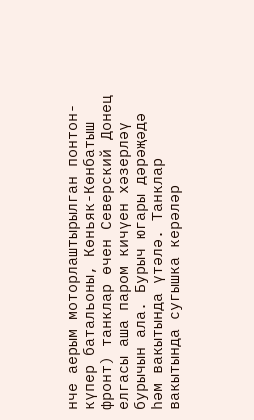нче аерым моторлаштырылган понтон-күпер батальоны, Көньяк-Көнбатыш фронт) танклар өчен Северский Донец елгасы аша паром кичүен хәзерләү бурычын ала. Бурыч югары дәрәҗәдә һәм вакытында үтәлә. Танклар вакытында сугышка керәләр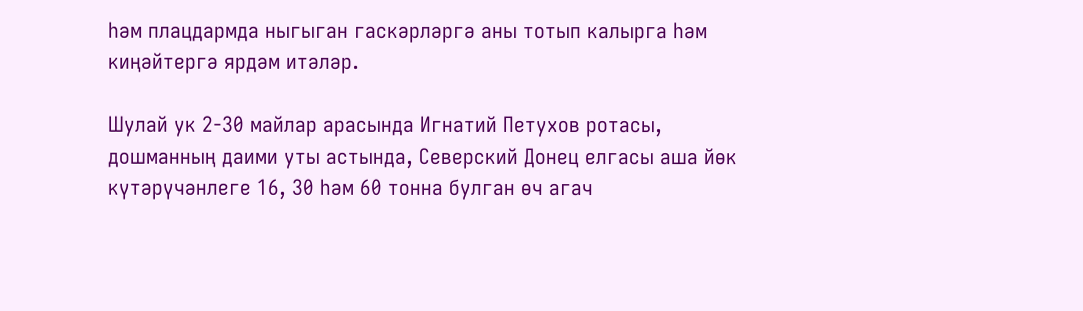һәм плацдармда ныгыган гаскәрләргә аны тотып калырга һәм киңәйтергә ярдәм итәләр.

Шулай ук 2-30 майлар арасында Игнатий Петухов ротасы, дошманның даими уты астында, Северский Донец елгасы аша йөк күтәрүчәнлеге 16, 30 һәм 60 тонна булган өч агач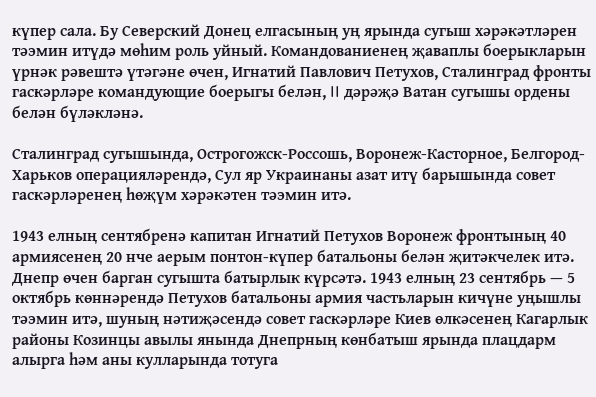күпер сала. Бу Северский Донец елгасының уң ярында сугыш хәрәкәтләрен тәэмин итүдә мөһим роль уйный. Командованиенең җаваплы боерыкларын үрнәк рәвештә үтәгәне өчен, Игнатий Павлович Петухов, Сталинград фронты гаскәрләре командующие боерыгы белән, II дәрәҗә Ватан сугышы ордены белән бүләкләнә.

Сталинград сугышында, Острогожск-Россошь, Воронеж-Касторное, Белгород-Харьков операцияләрендә, Сул яр Украинаны азат итү барышында совет гаскәрләренең һөҗүм хәрәкәтен тәэмин итә.

1943 елның сентябренә капитан Игнатий Петухов Воронеж фронтының 40 армиясенең 20 нче аерым понтон-күпер батальоны белән җитәкчелек итә. Днепр өчен барган сугышта батырлык күрсәтә. 1943 елның 23 сентябрь — 5 октябрь көннәрендә Петухов батальоны армия частьларын кичүне уңышлы тәэмин итә, шуның нәтиҗәсендә совет гаскәрләре Киев өлкәсенең Кагарлык районы Козинцы авылы янында Днепрның көнбатыш ярында плацдарм алырга һәм аны кулларында тотуга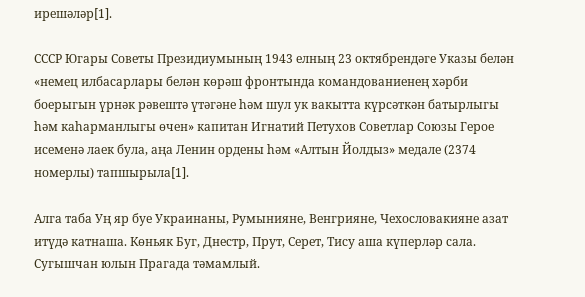ирешәләр[1].

СССР Югары Советы Президиумының 1943 елның 23 октябрендәге Указы белән «немец илбасарлары белән көрәш фронтында командованиенең хәрби боерыгын үрнәк рәвештә үтәгәне һәм шул ук вакытта күрсәткән батырлыгы һәм каһарманлыгы өчен» капитан Игнатий Петухов Советлар Союзы Герое исеменә лаек була, аңа Ленин ордены һәм «Алтын Йолдыз» медале (2374 номерлы) тапшырыла[1].

Алга таба Уң яр буе Украинаны, Румынияне, Венгрияне, Чехословакияне азат итүдә катнаша. Көньяк Буг, Днестр, Прут, Серет, Тису аша күперләр сала. Сугышчан юлын Прагада тәмамлый.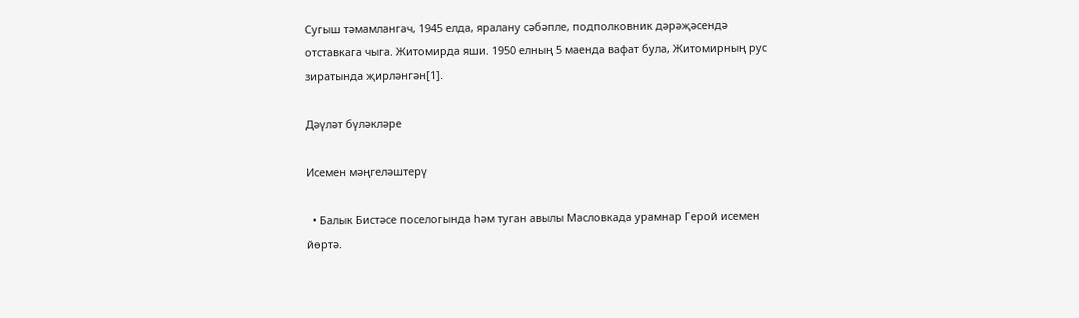Сугыш тәмамлангач, 1945 елда, яралану сәбәпле, подполковник дәрәҗәсендә отставкага чыга. Житомирда яши. 1950 елның 5 маенда вафат була, Житомирның рус зиратында җирләнгән[1].

Дәүләт бүләкләре

Исемен мәңгеләштерү

  • Балык Бистәсе поселогында һәм туган авылы Масловкада урамнар Герой исемен йөртә.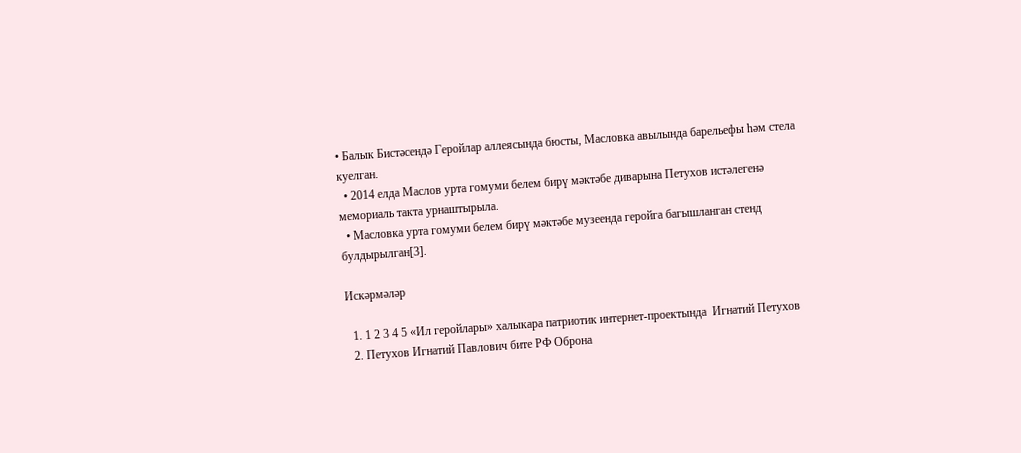• Балык Бистәсендә Геройлар аллеясында бюсты, Масловка авылында барельефы һәм стела куелган.
  • 2014 елда Маслов урта гомуми белем бирү мәктәбе диварына Петухов истәлегенә мемориаль такта урнаштырыла.
  • Масловка урта гомуми белем бирү мәктәбе музеенда геройга багышланган стенд булдырылган[3].

Искәрмәләр

  1. 1 2 3 4 5 «Ил геройлары» халыкара патриотик интернет-проектында  Игнатий Петухов
  2. Петухов Игнатий Павлович бите РФ Оброна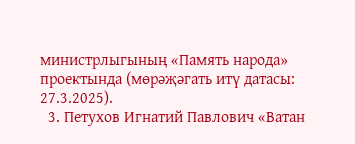министрлыгының «Память народа» проектында (мөрәҗәгать итү датасы: 27.3.2025).
  3. Петухов Игнатий Павлович «Ватан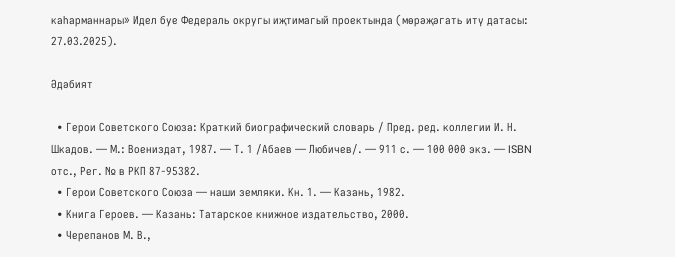каһарманнары» Идел буе Федераль округы иҗтимагый проектында (мөрәҗәгать итү датасы: 27.03.2025).

Әдәбият

  • Герои Советского Союза: Краткий биографический словарь / Пред. ред. коллегии И. Н. Шкадов. — М.: Воениздат, 1987. — Т. 1 /Абаев — Любичев/. — 911 с. — 100 000 экз. — ISBN отс., Рег. № в РКП 87-95382.
  • Герои Советского Союза — наши земляки. Кн. 1. — Казань, 1982.
  • Книга Героев. — Казань: Татарское книжное издательство, 2000.
  • Черепанов М. В.,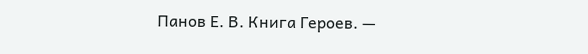Панов Е. В. Книга Героев. —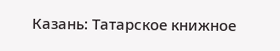Казань: Татарское книжное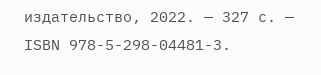издательство, 2022. — 327 с. — ISBN 978-5-298-04481-3.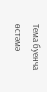Тема буенча өстәмә